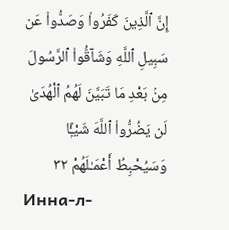إِنَّ ٱلَّذِينَ كَفَرُوا۟ وَصَدُّوا۟ عَن سَبِيلِ ٱللَّهِ وَشَآقُّوا۟ ٱلرَّسُولَ مِنۢ بَعْدِ مَا تَبَيَّنَ لَهُمُ ٱلْهُدَىٰ لَن يَضُرُّوا۟ ٱللَّهَ شَيْـًۭٔا وَسَيُحْبِطُ أَعْمَـٰلَهُمْ ٣٢
Инна-л-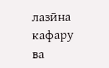лазӣна кафару ва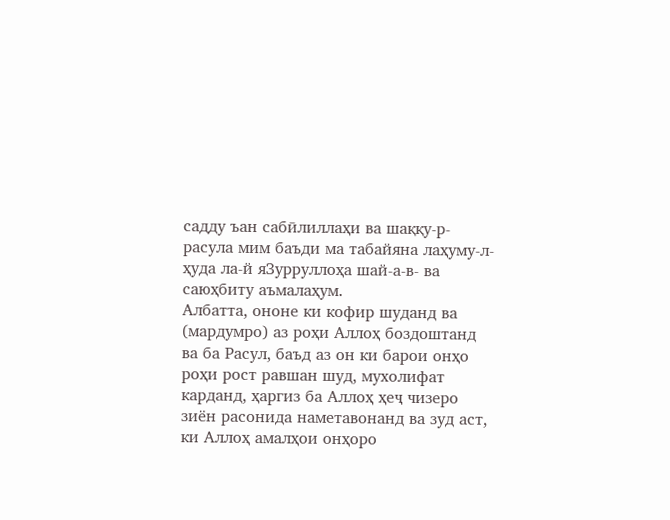садду ъан сабӣлиллаҳи ва шаққу-р-расула мим баъди ма табайяна лаҳуму-л-ҳуда ла-й яЗурруллоҳа шай-а-в- ва саюҳбиту аъмалаҳум.
Албатта, ононе ки кофир шуданд ва (мардумро) аз роҳи Аллоҳ боздоштанд ва ба Расул, баъд аз он ки барои онҳо роҳи рост равшан шуд, мухолифат карданд, ҳаргиз ба Аллоҳ ҳеҷ чизеро зиён расонида наметавонанд ва зуд аст, ки Аллоҳ амалҳои онҳоро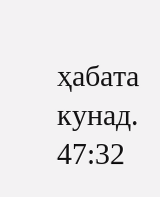ҳабата кунад.
47:32